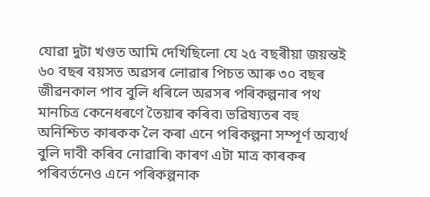যোৱা দুটা খণ্ডত আমি দেখিছিলো যে ২৫ বছৰীয়া জয়ন্তই ৬০ বছৰ বয়সত অৱসৰ লোৱাৰ পিচত আৰু ৩০ বছৰ জীৱনকাল পাব বুলি ধৰিলে অৱসৰ পৰিকল্পনাৰ পথ মানচিত্ৰ কেনেধৰণে তৈয়াৰ কৰিব৷ ভৱিষ্যতৰ বহু অনিশ্চিত কাৰকক লৈ কৰা এনে পৰিকল্পনা সম্পূৰ্ণ অব্যৰ্থ বুলি দাবী কৰিব নোৱাৰি৷ কাৰণ এটা মাত্ৰ কাৰকৰ পৰিবৰ্তনেও এনে পৰিকল্পনাক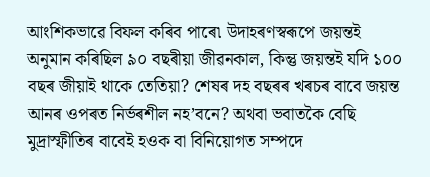আংশিকভাৱে বিফল কৰিব পাৰে৷ উদাহৰণস্বৰূপে জয়ন্তই অনুমান কৰিছিল ৯০ বছৰীয়া জীৱনকাল, কিন্তু জয়ন্তই যদি ১০০ বছৰ জীয়াই থাকে তেতিয়া? শেষৰ দহ বছৰৰ খৰচৰ বাবে জয়ন্ত আনৰ ওপৰত নিৰ্ভৰশীল নহ’বনে? অথবা ভবাতকৈ বেছি মুদ্ৰাস্ফীতিৰ বাবেই হওক বা বিনিয়োগত সম্পদে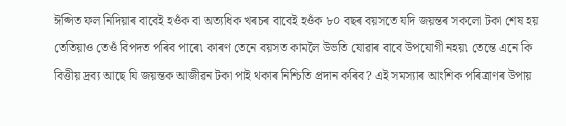ঈপ্সিত ফল নিদিয়াৰ বাবেই হওঁক বা অত্যধিক খৰচৰ বাবেই হওঁক ৮০ বছৰ বয়সতে যদি জয়ন্তৰ সকলো টকা শেষ হয় তেতিয়াও তেওঁ বিপদত পৰিব পাৰে৷ কাৰণ তেনে বয়সত কামলৈ উভতি যোৱাৰ বাবে উপযোগী নহয়৷ তেন্তে এনে কি বিত্তীয় দ্ৰব্য আছে যি জয়ন্তক আজীৱন টকা পাই থকাৰ নিশ্চিতি প্ৰদান কৰিব? এই সমস্যাৰ আংশিক পৰিত্ৰাণৰ উপায়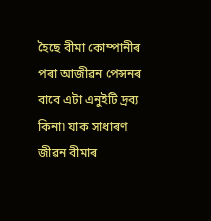হৈছে বীমা কোম্পানীৰ পৰা আজীৱন পেন্সনৰ বাবে এটা এনুইটি দ্ৰব্য কিনা৷ যাক সাধাৰণ জীৱন বীমাৰ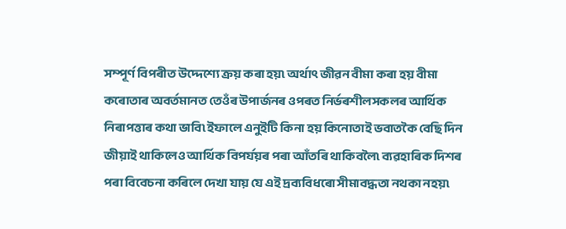সম্পূৰ্ণ বিপৰীত উদ্দেশ্যে ক্রয় কৰা হয়৷ অৰ্থাৎ জীৱন বীমা কৰা হয় বীমা কৰোতাৰ অবৰ্তমানত তেওঁৰ উপাৰ্জনৰ ওপৰত নিৰ্ভৰশীলসকলৰ আৰ্থিক নিৰাপত্তাৰ কথা ভাবি৷ ইফালে এনুইটি কিনা হয় কিনোতাই ভবাতকৈ বেছি দিন জীয়াই থাকিলেও আৰ্থিক বিপৰ্যয়ৰ পৰা আঁতৰি থাকিবলৈ৷ ব্যৱহাৰিক দিশৰ পৰা বিবেচনা কৰিলে দেখা যায় যে এই দ্ৰব্যবিধৰো সীমাবদ্ধতা নথকা নহয়৷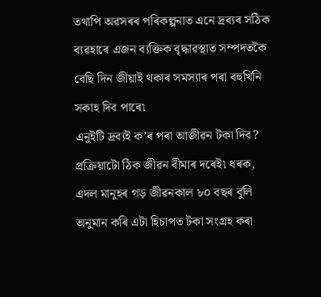তথাপি অৱসৰৰ পৰিকল্পনাত এনে দ্ৰব্যৰ সঠিক ব্যৱহাৰে এজন ব্যক্তিক বৃদ্ধাৱস্থাত সম্পদতকৈ বেছি দিন জীয়াই থকাৰ সমস্যাৰ পৰা বহুখিনি সকাহ দিব পাৰে৷
এনুইটি দ্ৰব্যই ক’ৰ পৰা আজীৱন টকা দিব? প্ৰক্রিয়াটো ঠিক জীৱন বীমাৰ দৰেই৷ ধৰক, এদল মানুহৰ গড় জীৱনকাল ৮০ বছৰ বুলি অনুমান কৰি এটা হিচাপত টকা সংগ্ৰহ কৰা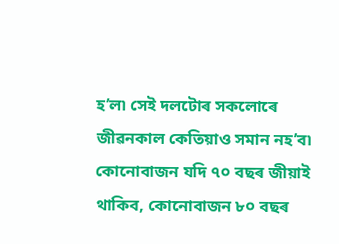হ’ল৷ সেই দলটোৰ সকলোৰে জীৱনকাল কেতিয়াও সমান নহ’ব৷ কোনোবাজন যদি ৭০ বছৰ জীয়াই থাকিব, কোনোবাজন ৮০ বছৰ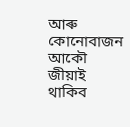আৰু কোনোবাজন আকৌ জীয়াই থাকিব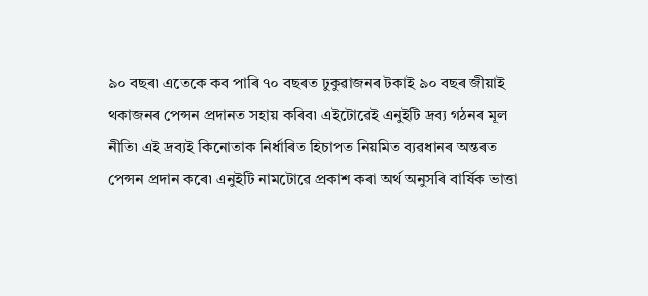৯০ বছৰ৷ এতেকে কব পাৰি ৭০ বছৰত ঢুকুৱাজনৰ টকাই ৯০ বছৰ জীয়াই থকাজনৰ পেন্সন প্ৰদানত সহায় কৰিব৷ এইটোৱেই এনুইটি দ্ৰব্য গঠনৰ মূল নীতি৷ এই দ্ৰব্যই কিনোতাক নির্ধাৰিত হিচাপত নিয়মিত ব্যৱধানৰ অন্তৰত পেন্সন প্ৰদান কৰে৷ এনুইটি নামটোৱে প্ৰকাশ কৰা অৰ্থ অনুসৰি বাৰ্ষিক ভাত্তা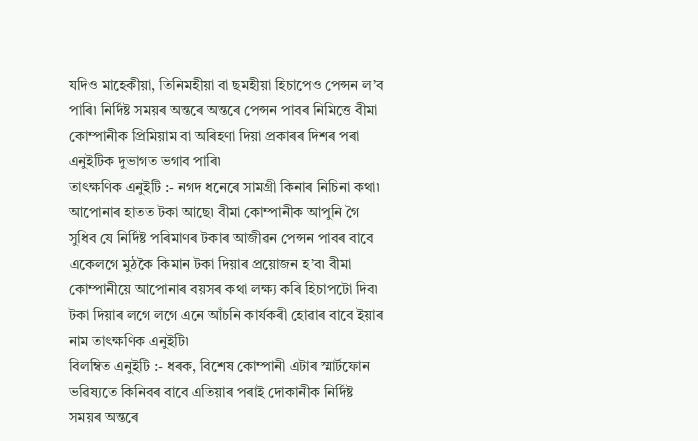যদিও মাহেকীয়া, তিনিমহীয়া বা ছমহীয়া হিচাপেও পেন্সন ল’ব পাৰি৷ নিৰ্দিষ্ট সময়ৰ অন্তৰে অন্তৰে পেন্সন পাবৰ নিমিত্তে বীমা কোম্পানীক প্ৰিমিয়াম বা অৰিহণা দিয়া প্ৰকাৰৰ দিশৰ পৰা এনুইটিক দুভাগত ভগাব পাৰি৷
তাৎক্ষণিক এনুইটি :- নগদ ধনেৰে সামগ্ৰী কিনাৰ নিচিনা কথা৷ আপোনাৰ হাতত টকা আছে৷ বীমা কোম্পানীক আপুনি গৈ সুধিব যে নিৰ্দিষ্ট পৰিমাণৰ টকাৰ আজীৱন পেন্সন পাবৰ বাবে একেলগে মুঠকৈ কিমান টকা দিয়াৰ প্ৰয়োজন হ’ব৷ বীমা কোম্পানীয়ে আপোনাৰ বয়সৰ কথা লক্ষ্য কৰি হিচাপটো দিব৷ টকা দিয়াৰ লগে লগে এনে আঁচনি কাৰ্যকৰী হোৱাৰ বাবে ইয়াৰ নাম তাৎক্ষণিক এনুইটি৷
বিলম্বিত এনুইটি :- ধৰক, বিশেষ কোম্পানী এটাৰ স্মাৰ্টফোন ভৱিষ্যতে কিনিবৰ বাবে এতিয়াৰ পৰাই দোকানীক নিৰ্দিষ্ট সময়ৰ অন্তৰে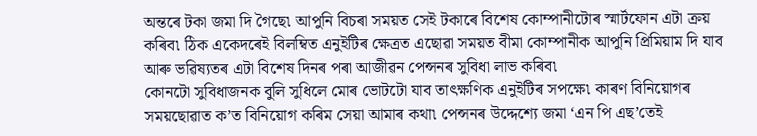অন্তৰে টকা জমা দি গৈছে৷ আপুনি বিচৰা সময়ত সেই টকাৰে বিশেষ কোম্পানীটোৰ স্মাৰ্টফোন এটা ক্রয় কৰিব৷ ঠিক একেদৰেই বিলম্বিত এনুইটিৰ ক্ষেত্ৰত এছোৱা সময়ত বীমা কোম্পানীক আপুনি প্ৰিমিয়াম দি যাব আৰু ভৱিষ্যতৰ এটা বিশেষ দিনৰ পৰা আজীৱন পেন্সনৰ সুবিধা লাভ কৰিব৷
কোনটো সুবিধাজনক বুলি সুধিলে মোৰ ভোটটো যাব তাৎক্ষণিক এনুইটিৰ সপক্ষে৷ কাৰণ বিনিয়োগৰ সময়ছোৱাত ক’ত বিনিয়োগ কৰিম সেয়া আমাৰ কথা৷ পেন্সনৰ উদ্দেশ্যে জমা ‘এন পি এছ’তেই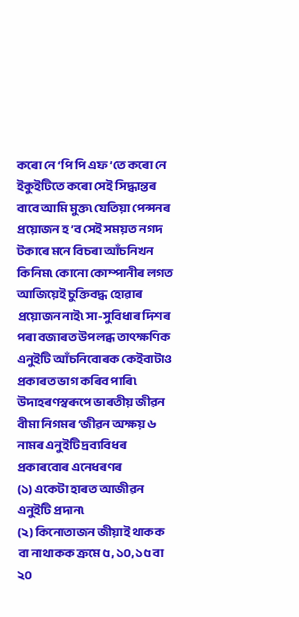কৰো নে ‘পি পি এফ’তে কৰো নে ইকুইটিতে কৰো সেই সিদ্ধান্তৰ বাবে আমি মুক্ত৷ যেতিয়া পেন্সনৰ প্ৰয়োজন হ’ব সেই সময়ত নগদ টকাৰে মনে বিচৰা আঁচনিখন কিনিম৷ কোনো কোম্পানীৰ লগত আজিয়েই চুক্তিবদ্ধ হোৱাৰ প্ৰয়োজন নাই৷ সা-সুবিধাৰ দিশৰ পৰা বজাৰত উপলব্ধ তাৎক্ষণিক এনুইটি আঁচনিবোৰক কেইবাটাও প্ৰকাৰত ভাগ কৰিব পাৰি৷ উদাহৰণস্বৰূপে ভাৰতীয় জীৱন বীমা নিগমৰ ‘জীৱন অক্ষয় ৬ নামৰ এনুইটি দ্ৰব্যবিধৰ প্ৰকাৰবোৰ এনেধৰণৰ
(১) একেটা হাৰত আজীৱন এনুইটি প্ৰদান৷
(২) কিনোতাজন জীয়াই থাকক বা নাথাকক ক্রমে ৫, ১০, ১৫ বা ২০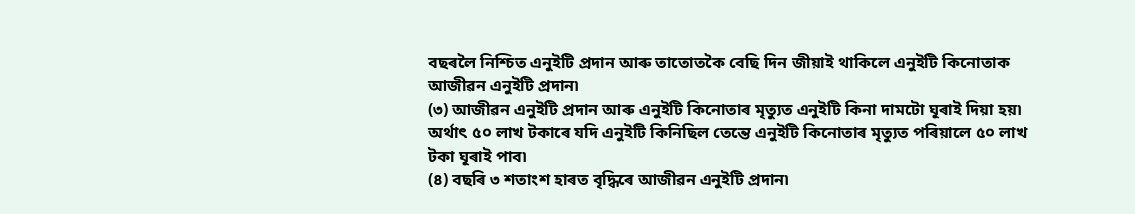বছৰলৈ নিশ্চিত এনুইটি প্ৰদান আৰু তাতোতকৈ বেছি দিন জীয়াই থাকিলে এনুইটি কিনোতাক আজীৱন এনুইটি প্ৰদান৷
(৩) আজীৱন এনুইটি প্ৰদান আৰু এনুইটি কিনোতাৰ মৃত্যুত এনুইটি কিনা দামটো ঘূৰাই দিয়া হয়৷ অৰ্থাৎ ৫০ লাখ টকাৰে যদি এনুইটি কিনিছিল তেন্তে এনুইটি কিনোতাৰ মৃত্যুত পৰিয়ালে ৫০ লাখ টকা ঘূৰাই পাব৷
(৪) বছৰি ৩ শতাংশ হাৰত বৃদ্ধিৰে আজীৱন এনুইটি প্ৰদান৷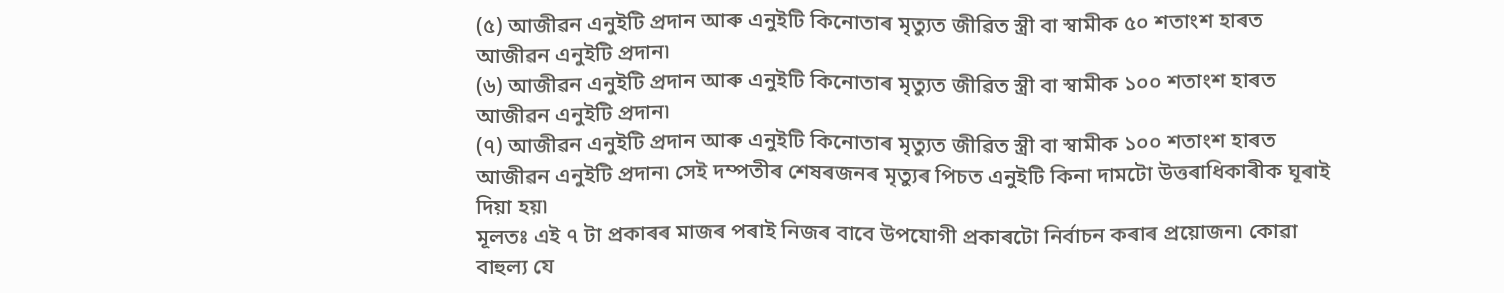(৫) আজীৱন এনুইটি প্ৰদান আৰু এনুইটি কিনোতাৰ মৃত্যুত জীৱিত স্ত্ৰী বা স্বামীক ৫০ শতাংশ হাৰত আজীৱন এনুইটি প্ৰদান৷
(৬) আজীৱন এনুইটি প্ৰদান আৰু এনুইটি কিনোতাৰ মৃত্যুত জীৱিত স্ত্ৰী বা স্বামীক ১০০ শতাংশ হাৰত আজীৱন এনুইটি প্ৰদান৷
(৭) আজীৱন এনুইটি প্ৰদান আৰু এনুইটি কিনোতাৰ মৃত্যুত জীৱিত স্ত্ৰী বা স্বামীক ১০০ শতাংশ হাৰত আজীৱন এনুইটি প্ৰদান৷ সেই দম্পতীৰ শেষৰজনৰ মৃত্যুৰ পিচত এনুইটি কিনা দামটো উত্তৰাধিকাৰীক ঘূৰাই দিয়া হয়৷
মূলতঃ এই ৭ টা প্ৰকাৰৰ মাজৰ পৰাই নিজৰ বাবে উপযোগী প্ৰকাৰটো নিৰ্বাচন কৰাৰ প্ৰয়োজন৷ কোৱা বাহুল্য যে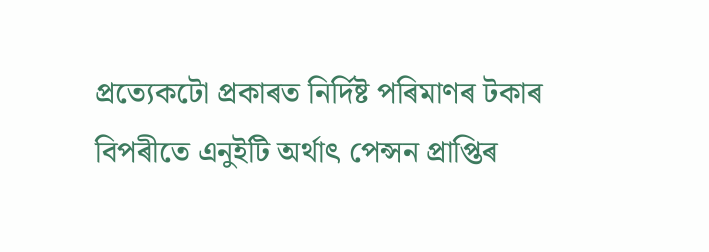প্ৰত্যেকটো প্ৰকাৰত নিৰ্দিষ্ট পৰিমাণৰ টকাৰ বিপৰীতে এনুইটি অৰ্থাৎ পেন্সন প্ৰাপ্তিৰ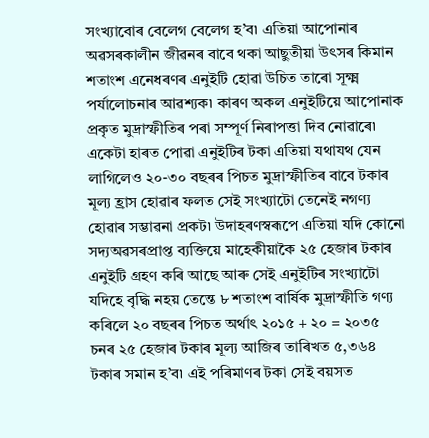সংখ্যাবোৰ বেলেগ বেলেগ হ’ব৷ এতিয়া আপোনাৰ অৱসৰকালীন জীৱনৰ বাবে থকা আছুতীয়া উৎসৰ কিমান শতাংশ এনেধৰণৰ এনুইটি হোৱা উচিত তাৰো সূক্ষ্ম পর্যালোচনাৰ আৱশ্যক৷ কাৰণ অকল এনুইটিয়ে আপোনাক প্ৰকৃত মুদ্ৰাস্ফীতিৰ পৰা সম্পূৰ্ণ নিৰাপত্তা দিব নোৱাৰে৷ একেটা হাৰত পোৱা এনুইটিৰ টকা এতিয়া যথাযথ যেন লাগিলেও ২০-৩০ বছৰৰ পিচত মুদ্ৰাস্ফীতিৰ বাবে টকাৰ মূল্য হ্ৰাস হোৱাৰ ফলত সেই সংখ্যাটো তেনেই নগণ্য হোৱাৰ সম্ভাৱনা প্ৰকট৷ উদাহৰণস্বৰূপে এতিয়া যদি কোনো সদ্যঅৱসৰপ্ৰাপ্ত ব্যক্তিয়ে মাহেকীয়াকৈ ২৫ হেজাৰ টকাৰ এনুইটি গ্ৰহণ কৰি আছে আৰু সেই এনুইটিৰ সংখ্যাটো যদিহে বৃদ্ধি নহয় তেন্তে ৮ শতাংশ বাৰ্ষিক মুদ্ৰাস্ফীতি গণ্য কৰিলে ২০ বছৰৰ পিচত অৰ্থাৎ ২০১৫ + ২০ = ২০৩৫ চনৰ ২৫ হেজাৰ টকাৰ মূল্য আজিৰ তাৰিখত ৫,৩৬৪ টকাৰ সমান হ’ব৷ এই পৰিমাণৰ টকা সেই বয়সত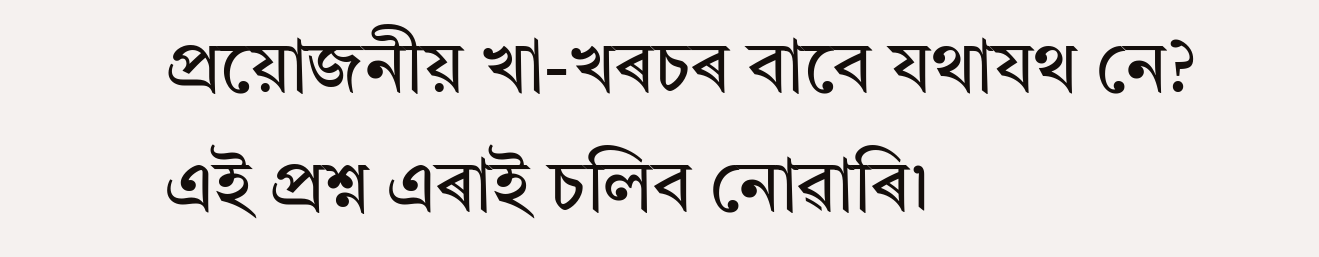প্ৰয়োজনীয় খা-খৰচৰ বাবে যথাযথ নে? এই প্ৰশ্ন এৰাই চলিব নোৱাৰি৷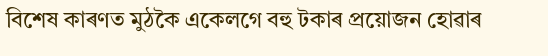বিশেষ কাৰণত মুঠকৈ একেলগে বহু টকাৰ প্ৰয়োজন হোৱাৰ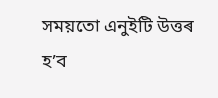সময়তো এনুইটি উত্তৰ হ’ব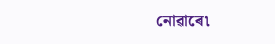নোৱাৰে৷